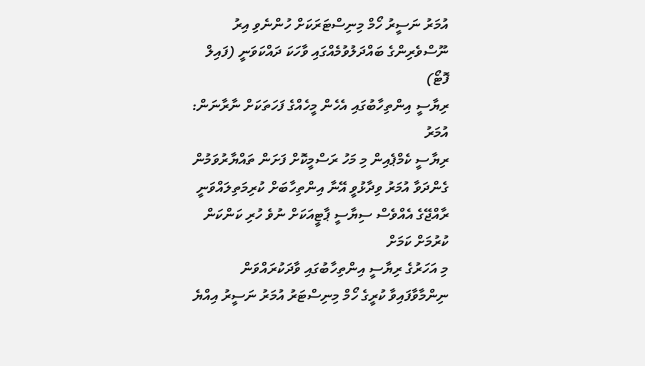އުމަރު ނަސީރު ހޯމް މިނިސްޓަރަކަށް ހުންނެވި އިރު ނޫސްވެރިންގެ ބައްދަލުވުމެއްގައި ވާހަކަ ދައްކަވަނީ (ފައިލް ފޮޓޯ)
ރިޔާސީ އިންތިހާބުގައި އެހެން މީހެއްގެ ފަހަތަކަށް ނާރާނަން: އުމަރު
ރިޔާސީ ކެމްޕެއިން މި މަހު ރަސްމީކޮށް ފަށަން ތައްޔާރުވަމުން ގެންދަވާ އުމަރު ވިދާޅުވީ އޭނާ އިންތިހާބަށް ކުރިމަތިލައްވަނީ ރާއްޖޭގެ އެއްވެސް ސިޔާސީ ޕާޓީއަކަށް ނުވެ ހުރި ކަންކަން ކުރުމަށް ކަމަށް
މި އަހަރުގެ ރިޔާސީ އިންތިހާބުގައި ވާދަކުރައްވަން ނިންމާވާފައިވާ ކުރީގެ ހޯމް މިނިސްޓަރު އުމަރު ނަސީރު އިއްޔެ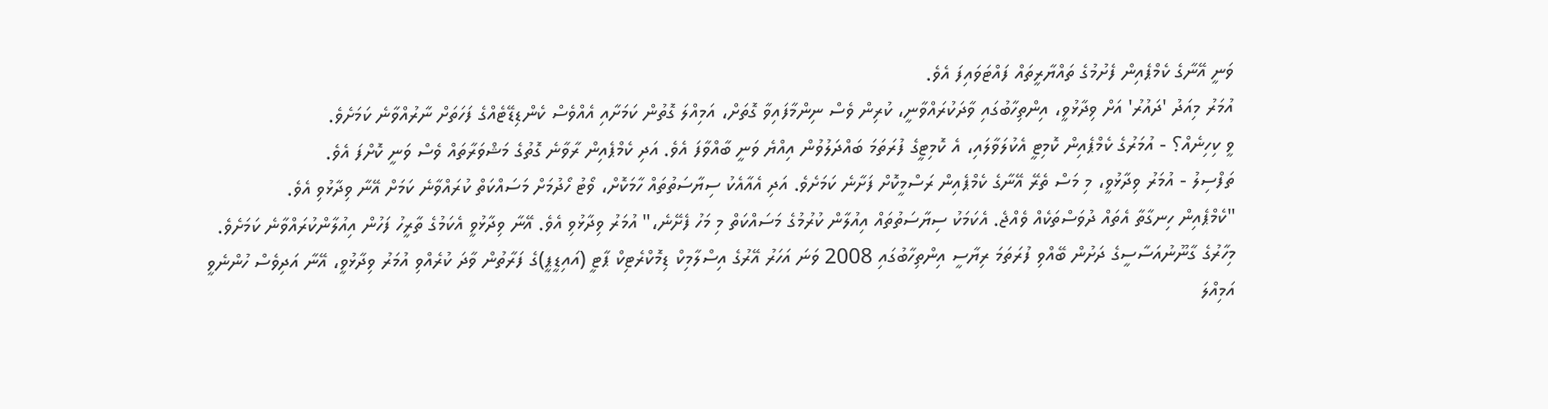ވަނީ އޭނާގެ ކެމްޕެއިން ފެށުމުގެ ތައްޔާރީތައް ފައްޓަވައިފަ އެވެ.
އުމަރު މިއަދު 'ދައުރު' އަށް ވިދާޅުވީ، އިންތިހާބުގައި ވާދަކުރައްވާނީ، ކުރިން ވެސް ނިންމާފައިވާ ގޮތަށް، އަމިއްލަ ގޮތުން ކަމަށާއި އެއްވެސް ކެންޑިޑޭޓެއްގެ ފަހަތަށް ނާރުއްވާނެ ކަމަށެވެ.
ވީ ކިހިނެއް؟ - އުމަރުގެ ކެމްޕެއިން ކޮމިޓީ އެކުލަވާލައި، އެ ކޮމިޓީގެ ފުރަތަމަ ބައްދަލުވުން އިއްޔެ ވަނީ ބާއްވާފަ އެވެ. އަދި ކެމްޕެއިން ރާވާނެ ގޮތުގެ މަޝްވަރާތައް ވެސް ވަނީ ކޮށްފަ އެވެ.
ތަފްސިލު - އުމަރު ވިދާޅުވީ، މި މަސް ތެރޭ އޭނާގެ ކެމްޕެއިން ރަސްމީކޮށް ފަށާނެ ކަމަށެވެ. އަދި އެއާއެކު ސިޔާސަތުތައް ހާމަކޮށް، ވޯޓު ހޯދުމަށް މަސައްކަތް ކުރައްވާނެ ކަމަށް އޭނާ ވިދާޅުވި އެވެ.
"ކެމްޕެއިން ހިނގާތާ އެތައް ދުވަސްތަކެއް ވެއްޖެ. އެކަމަކު ސިޔާސަތުތައް އިއުލާން ކުރުމުގެ މަސައްކަތް މި މަހު ފެށޭނެ،" އުމަރު ވިދާޅުވި އެވެ. އޭނާ ވިދާޅުވީ އެކަމުގެ ތާރީހު ފަހުން އިއުލާންކުރައްވާނެ ކަމަށެވެ.
މިހާރުގެ ގާނޫނުއަސާސީގެ ދަށުން ބޭއްވި ފުރަތަމަ ރިޔާސީ އިންތިހާބުގައި 2008 ވަނަ އަހަރު އޭރުގެ އިސްލާމިކް ޑިމޮކްރެޓިކް ޕާޓީ (އައިޑީޕީ)ގެ ފަރާތުން ވާދަ ކުރެއްވި އުމަރު ވިދާޅުވީ، އޭނާ އަދިވެސް ހުންނެވީ އަމިއްލަ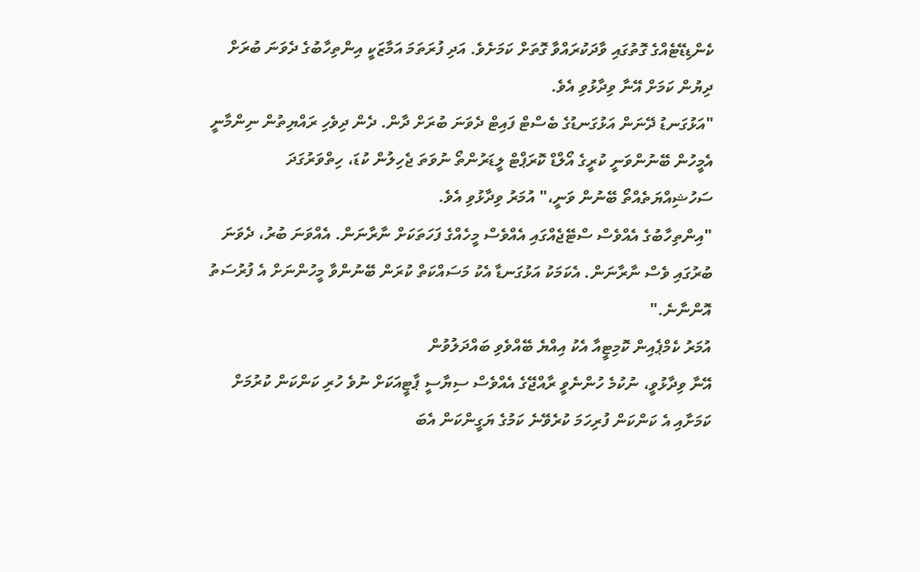ކެންޑިޑޭޓެއްގެ ގޮތުގައި ވާދަކުރައްވާ ގޮތަށް ކަމަށެވެ. އަދި ފުރަތަމަ އަމާޒަކީ އިންތިހާބުގެ ދެވަނަ ބުރަށް ދިޔުން ކަމަށް އޭނާ ވިދާޅުވި އެވެ.
"އަޅުގަނޑު ދޭނަން އަޅުގަނޑުގެ ބެސްޓް ފައިޓް ދެވަނަ ބުރަށް ދާން. ދެން ދިވެހި ރައްޔިތުން ނިންމާނީ އެމީހުން ބޭނުންވަނީ ކުރީގެ އޯލްޑް ކޮރަޕްޓް ލީޑަރުންތޯ ނުވަތަ ޖެހިލުން ކުޑަ، ހިތްވަރުގަދަ ސަހުޝިއްޔަތެއްތޯ ބޭނުން ވަނީ،" އުމަރު ވިދާޅުވި އެވެ.
"އިންތިހާބުގެ އެއްވެސް ސްޓޭޖެއްގައި އެއްވެސް މީހެއްގެ ފަހަތަކަށް ނާރާނަން. އެއްވަނަ ބުރު، ދެވަނަ ބުރުގައި ވެސް ނާރާނަން. އެކަމަކު އަޅުގަނޑާ އެކު މަސައްކަތް ކުރަން ބޭނުންވާ މީހުންނަށް އެ ފުރުސަތު އޮންނާނެ."
އުމަރު ކެމްޕެއިން ކޮމިޓީއާ އެކު އިއްޔެ ބޭއްވެވި ބައްދަލުވުން
އޭނާ ވިދާޅުވީ، ނުކުމެ ހުންނެވީ ރާއްޖޭގެ އެއްވެސް ސިޔާސީ ޕާޓީއަކަށް ނުވެ ހުރި ކަންކަން ކުރުމަށް ކަމަށާއި އެ ކަންކަން ފުރިހަމަ ކުރެވޭނެ ކަމުގެ ޔަގީންކަން އެބަ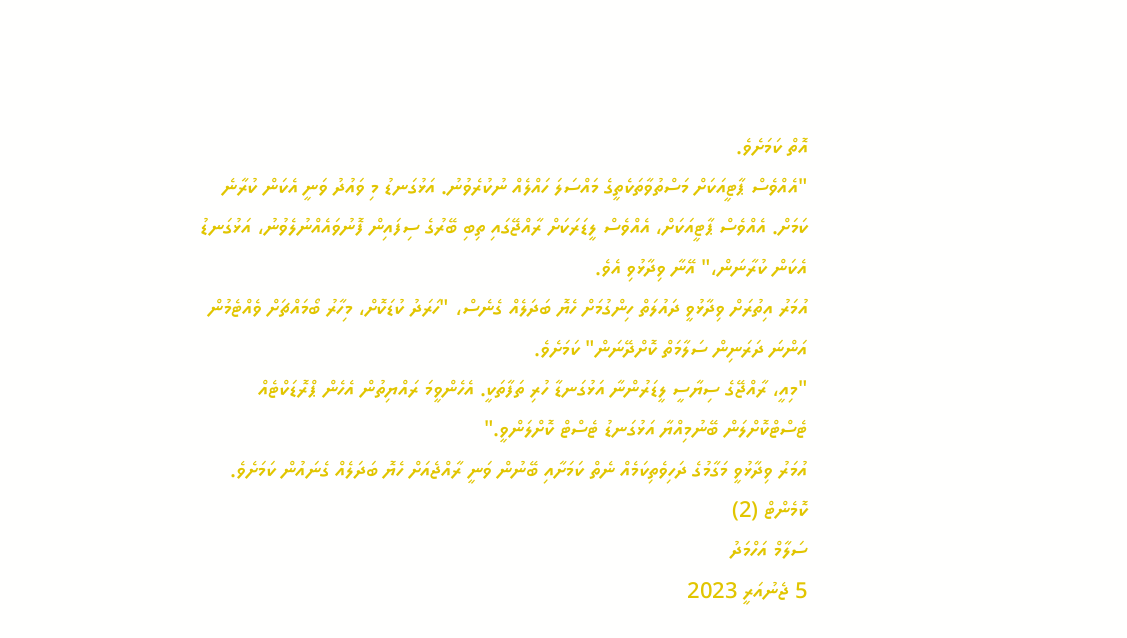އޮތް ކަމަށެވެ.
"އެއްވެސް ޕާޓީއަކަށް މަސްތުވާތަކެތީގެ މައްސަލަ ހައްލެއް ނުކުރެވުނު. އަޅުގަނޑު މި ވައުދު ވަނީ އެކަން ކުރާނެ ކަމަށް. އެއްވެސް ޕާޓީއަކަށް، އެއްވެސް ލީޑަރަކަށް ރާއްޖޭގައި ތިބި ބޭރުގެ ސިފައިން ފޮނުވައެއްނުލެވުނު، އަޅުގަނޑު އެކަން ކުރާނަން،" އޭނާ ވިދާޅުވި އެވެ.
އުމަރު އިތުރަށް ވިދާޅުވީ ދައުލަތް ހިންގުމަށް ހެޔޮ ބަދަލެއް ގެނެސް، "ހަރަދު ކުޑަކޮށް، މިހާރު ބޯމައްޗަށް ވެއްޓެމުން އަންނަ ދަރަނިން ސަލާމަތް ކޮށްދޭނަން" ކަމަށެވެ.
"މިއީ، ރާއްޖޭގެ ސިޔާސީ ލީޑަރުންނާ އަޅުގަނޑާ ހުރި ތަފާތަކީ. އެހެންވީމަ ރައްޔިތުން އެހެން ޕްރޮޑަކްޓެއް ޓެސްޓްކޮށްލަން ބޭނުމިއްޔާ އަޅުގަނޑު ޓެސްޓް ކޮށްލަންވީ."
އުމަރު ވިދާޅުވީ މަގާމުގެ ދަހިވެތިކަމެއް ނެތް ކަމަށާއި ބޭނުން ވަނީ ރާއްޖެއަށް ހެޔޮ ބަދަލެއް ގެނައުން ކަމަށެވެ.
ކޮމެންޓް (2)
ސަލާމް އަހްމަދު
5 ޖެނުއަރީ 2023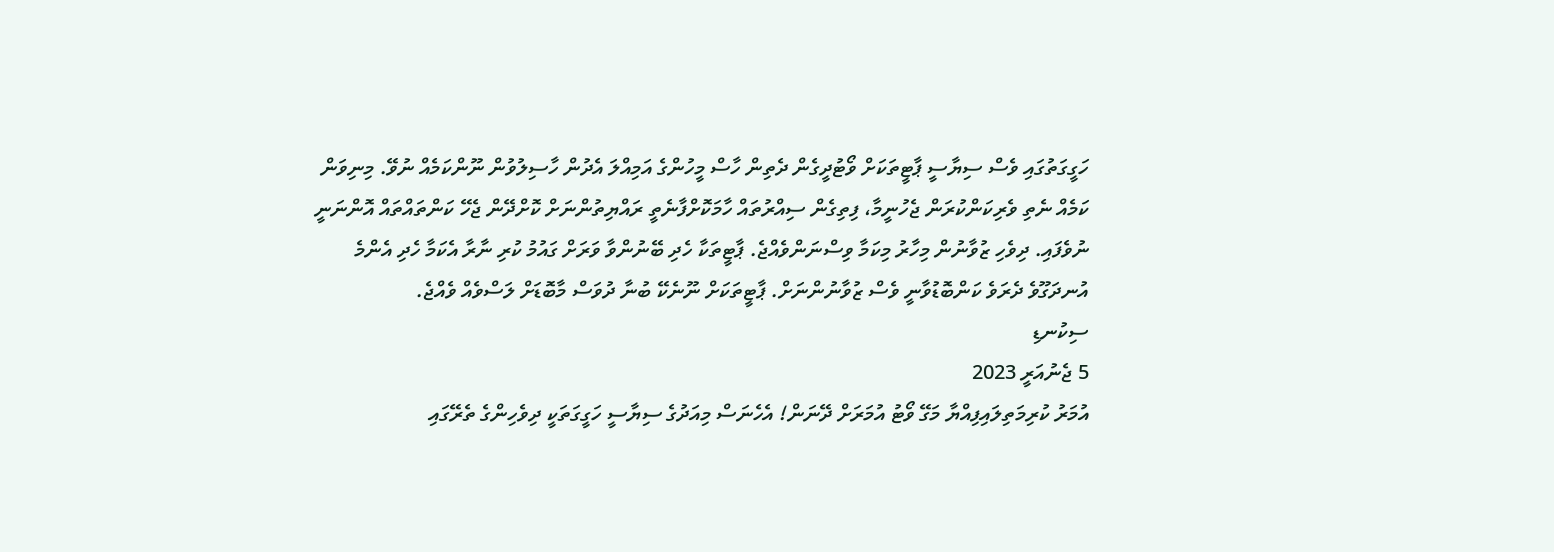ހަގީގަތުގައި ވެސް ސިޔާސީ ޕާޓީތަކަށް ވޯޓުދީގެން ދެތިން ހާސް މީހުންގެ އަމިއްލަ އެދުން ހާސިލުވުން ނޫންކަމެއް ނުވޭ. މިނިވަން ކަމެއް ނެތި ވެރިކަންކުރަން ޖެހުނީމާ، ފިތިގެން ސިއްރުތައް ހާމަކޮށްފާނެތީ ރައްޔިތުންނަށް ކޮށްދޭން ޖެހޭ ކަންތައްތައް އޮންނަނީ ނުވެފައި. ދިވެހި ޒުވާނުން މިހާރު މިކަމާ ވިސްނަންވެއްޖެ. ޕާޓީތަކާ ހެދި ބޭނުންވާ ވަރަށް ގައުމު ކުރި ނާރާ އެކަމާ ހެދި އެންމެ އުނދަގޫވެ ދެރަވެ ކަންބޮޑުވާނީ ވެސް ޒުވާނުންނަށް. ޕާޓީތަކަށް ނޫނެކޭ ބުނާ ދުވަސް މާބޮޑަށް ލަސްވެއް ވެއްޖެ.
ސިކުނޑި
5 ޖެނުއަރީ 2023
އުމަރު ކުރިމަތިލައިފިއްޔާ މަގޭ ވޯޓު އުމަރަށް ދޭނަން! އެހެނަސް މިއަދުގެ ސިޔާސީ ހަގީގަތަކީ ދިވެހިންގެ ތެރޭގައި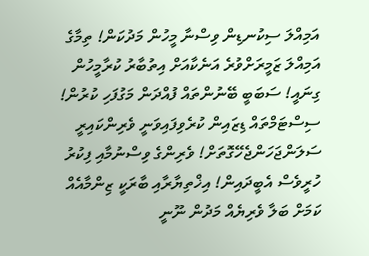އަމިއްލަ ސިކުނޑިން ވިސްނާ މީހުން މަދުކަން! ތިމާގެ އަމިއްލަ ޒަމީރަށްވުރެ އަނެކާއަށް އިތުބާރު ކުރާމީހުން ގިނައީ! ސަބަބީ ބޭނުންތައް ފުއްދަން މަގުފަހި ކުރުން! ސިސްޓަމްތައް ޑިޒައިން ކުރެވިފައިވަނީ ވެރިންކައިރީ ސަލަންޖަހަންޖެހޭގޮތަށް! ވެރިންގެ ވިސްނުމާއި ފިކުރު ހުރީވެސް އެބީދައިން! އިޚްތިޔާރާއި ބާރަކީ ޒިންމާއެއް ކަމަށް ބަލާ ވެރިޔެއް މަދުން ނޫނީ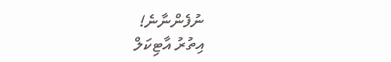ނުފެންނާނެ!
އިތުރު އާޓިކަލް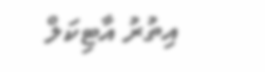އިތުރު އާޓިކަލް